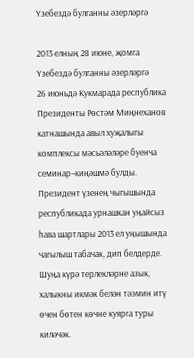Үзебездә булганны әзерләргә

2013 елның 28 июне, җомга
Үзебездә булганны әзерләргә
26 июньдә Кукмарада республика Президенты Рөстәм Миңнеханов катнашында авыл хуҗалыгы комплексы мәсьәләләре буенча семинар–киңәшмә булды.
Президент үзенең чыгышында республикада урнашкан уңайсыз һава шартлары 2013 ел уңышында чагылыш табачак, дип белдерде. Шуңа күрә терлекләрне азык, халыкны икмәк белән тәэмин итү өчен бөтен көчне куярга туры киләчәк.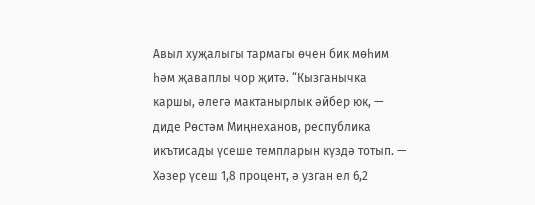Авыл хуҗалыгы тармагы өчен бик мөһим һәм җаваплы чор җитә. “Кызганычка каршы, әлегә мактанырлык әйбер юк, — диде Рөстәм Миңнеханов, республика икътисады үсеше темпларын күздә тотып. — Хәзер үсеш 1,8 процент, ә узган ел 6,2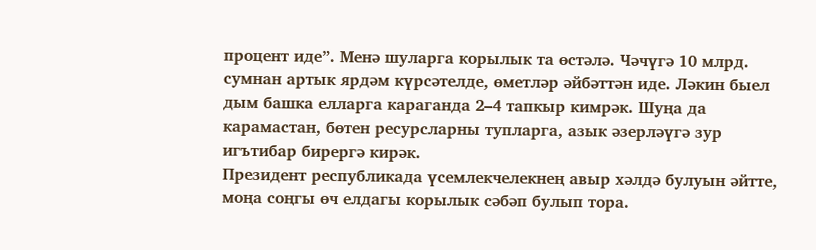процент иде”. Менә шуларга корылык та өстәлә. Чәчүгә 10 млрд. сумнан артык ярдәм күрсәтелде, өметләр әйбәттән иде. Ләкин быел дым башка елларга караганда 2–4 тапкыр кимрәк. Шуңа да карамастан, бөтен ресурсларны тупларга, азык әзерләүгә зур игътибар бирергә кирәк.
Президент республикада үсемлекчелекнең авыр хәлдә булуын әйтте, моңа соңгы өч елдагы корылык сәбәп булып тора.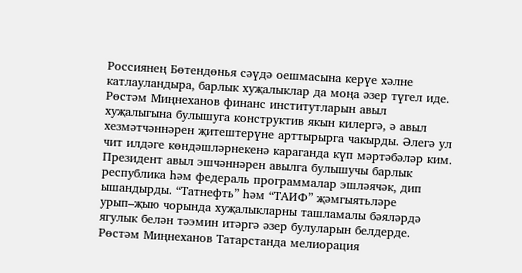Россиянең Бөтендөнья сәүдә оешмасына керүе хәлне катлауландыра, барлык хуҗалыклар да моңа әзер түгел иде. Рөстәм Миңнеханов финанс институтларын авыл хуҗалыгына булышуга конструктив якын килергә, ә авыл хезмәтчәннәрен җитештерүне арттырырга чакырды. Әлегә ул чит илдәге көндәшләрнекенә караганда күп мәртәбәләр ким.
Президент авыл эшчәннәрен авылга булышучы барлык республика һәм федераль программалар эшләячәк, дип ышандырды. “Татнефть” һәм “ТАИФ” җәмгыятьләре урып–җыю чорында хуҗалыкларны ташламалы бәяләрдә ягулык белән тәэмин итәргә әзер булуларын белдерде.
Рөстәм Миңнеханов Татарстанда мелиорация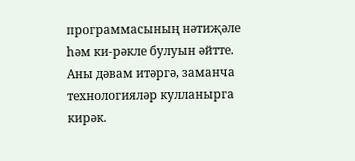программасының нәтиҗәле һәм ки-рәкле булуын әйтте. Аны дәвам итәргә, заманча технологияләр кулланырга кирәк.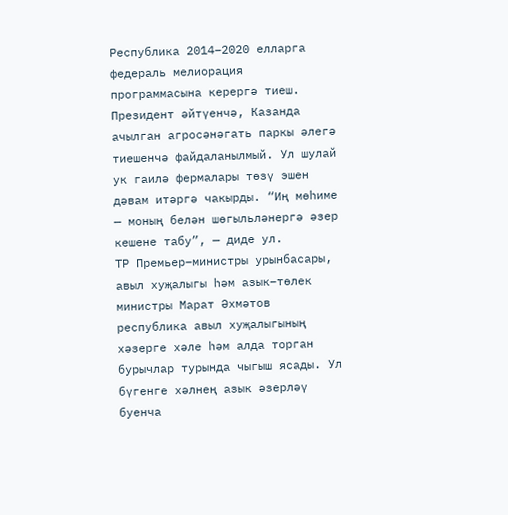Республика 2014–2020 елларга федераль мелиорация программасына керергә тиеш.
Президент әйтүенчә, Казанда ачылган агросәнәгать паркы әлегә тиешенчә файдаланылмый. Ул шулай ук гаилә фермалары төзү эшен дәвам итәргә чакырды. “Иң мөһиме — моның белән шөгыльләнергә әзер кешене табу”, — диде ул.
ТР Премьер–министры урынбасары, авыл хуҗалыгы һәм азык–төлек министры Марат Әхмәтов республика авыл хуҗалыгының хәзерге хәле һәм алда торган бурычлар турында чыгыш ясады. Ул бүгенге хәлнең азык әзерләү буенча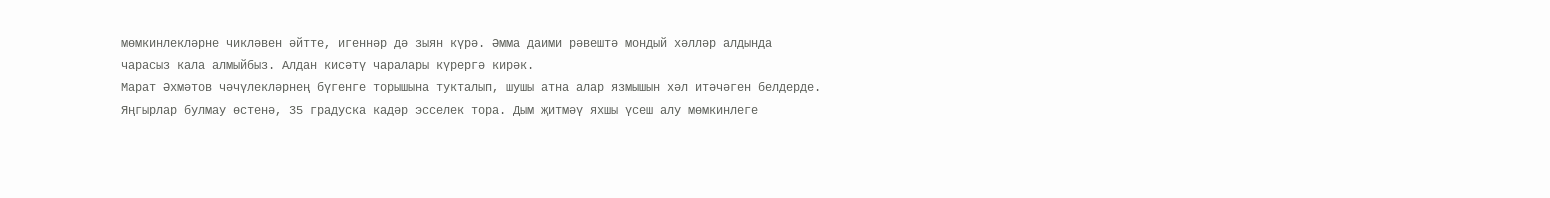мөмкинлекләрне чикләвен әйтте, игеннәр дә зыян күрә. Әмма даими рәвештә мондый хәлләр алдында чарасыз кала алмыйбыз. Алдан кисәтү чаралары күрергә кирәк.
Марат Әхмәтов чәчүлекләрнең бүгенге торышына тукталып, шушы атна алар язмышын хәл итәчәген белдерде. Яңгырлар булмау өстенә, 35 градуска кадәр эсселек тора. Дым җитмәү яхшы үсеш алу мөмкинлеге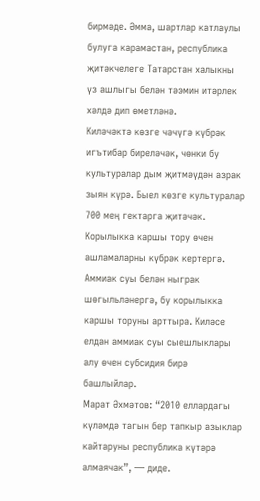бирмәде. Әмма, шартлар катлаулы булуга карамастан, республика җитәкчелеге Татарстан халыкны үз ашлыгы белән тәэмин итәрлек хәлдә дип өметләнә.
Киләчәктә көзге чәчүгә күбрәк игътибар биреләчәк, чөнки бу культуралар дым җитмәүдән азрак зыян күрә. Быел көзге культуралар 700 мең гектарга җитәчәк.
Корылыкка каршы тору өчен ашламаларны күбрәк кертергә. Аммиак суы белән ныграк шөгыльләнергә, бу корылыкка каршы торуны арттыра. Киләсе елдан аммиак суы сыешлыклары алу өчен субсидия бирә башлыйлар.
Марат Әхмәтов: “2010 еллардагы күләмдә тагын бер тапкыр азыклар кайтаруны республика күтәрә алмаячак”, — диде.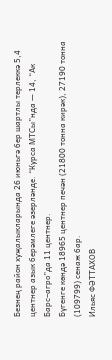Безнең район хуҗалыкларында 26 июньгә бер шартлы терлеккә 5,4 центнер азык берәмлеге әзерләнде. “Курса МТСы”нда — 14, “Ак Барс–агро”да 11 центнер.
Бүгенге көндә 18965 центнер печән (21800 тонна кирәк), 27190 тонна (109799) сенаж бар.
Ильяс ФӘТТАХОВ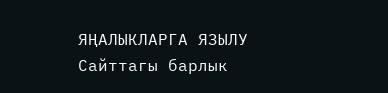ЯҢАЛЫКЛАРГА ЯЗЫЛУ
Сайттагы барлык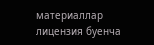материаллар лицензия буенча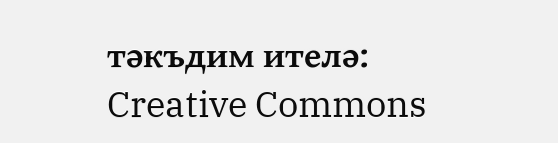тәкъдим ителә:
Creative Commons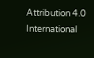Attribution 4.0 International